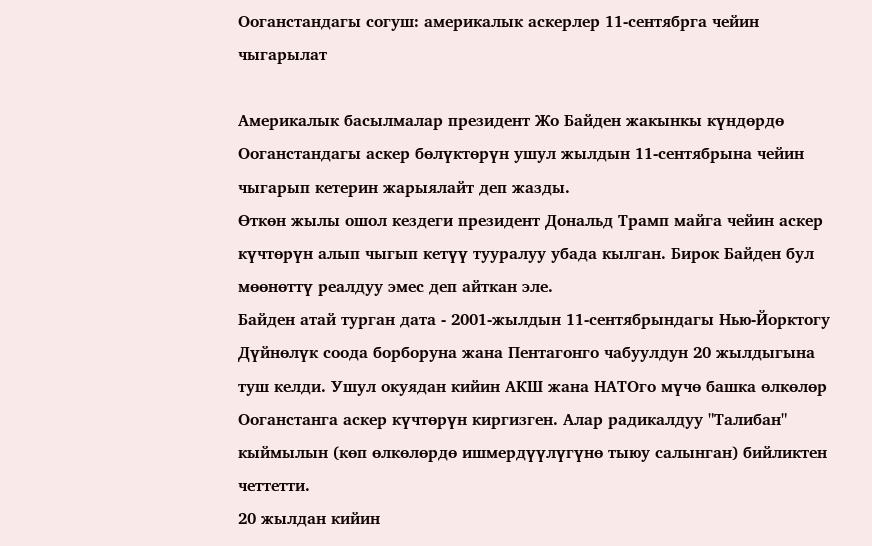Ооганстандагы согуш: америкалык аскерлер 11-сентябрга чейин чыгарылат

Америкалык басылмалар президент Жо Байден жакынкы күндөрдө Ооганстандагы аскер бөлүктөрүн ушул жылдын 11-сентябрына чейин чыгарып кетерин жарыялайт деп жазды.
Өткөн жылы ошол кездеги президент Дональд Трамп майга чейин аскер күчтөрүн алып чыгып кетүү тууралуу убада кылган. Бирок Байден бул мөөнөттү реалдуу эмес деп айткан эле.
Байден атай турган дата - 2001-жылдын 11-сентябрындагы Нью-Йорктогу Дүйнөлүк соода борборуна жана Пентагонго чабуулдун 20 жылдыгына туш келди. Ушул окуядан кийин АКШ жана НАТОго мүчө башка өлкөлөр Ооганстанга аскер күчтөрүн киргизген. Алар радикалдуу "Талибан" кыймылын (көп өлкөлөрдө ишмердүүлүгүнө тыюу салынган) бийликтен четтетти.
20 жылдан кийин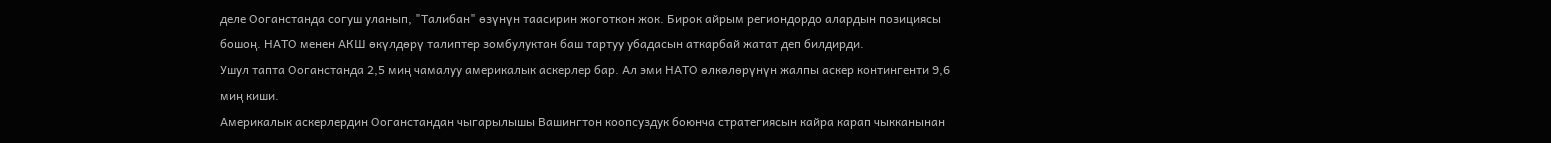деле Ооганстанда согуш уланып, "Талибан" өзүнүн таасирин жоготкон жок. Бирок айрым региондордо алардын позициясы бошоң. НАТО менен АКШ өкүлдөрү талиптер зомбулуктан баш тартуу убадасын аткарбай жатат деп билдирди.
Ушул тапта Ооганстанда 2,5 миң чамалуу америкалык аскерлер бар. Ал эми НАТО өлкөлөрүнүн жалпы аскер контингенти 9,6 миң киши.
Америкалык аскерлердин Ооганстандан чыгарылышы Вашингтон коопсуздук боюнча стратегиясын кайра карап чыкканынан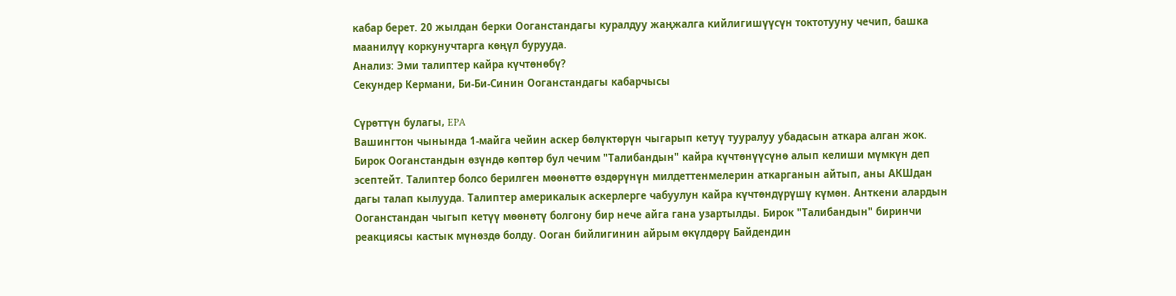кабар берет. 20 жылдан берки Ооганстандагы куралдуу жаңжалга кийлигишүүсүн токтотууну чечип, башка маанилүү коркунучтарга көңүл бурууда.
Анализ: Эми талиптер кайра күчтөнөбү?
Секундер Кермани, Би-Би-Синин Ооганстандагы кабарчысы

Сүрөттүн булагы, EPA
Вашингтон чынында 1-майга чейин аскер бөлүктөрүн чыгарып кетуү тууралуу убадасын аткара алган жок. Бирок Ооганстандын өзүндө көптөр бул чечим "Талибандын" кайра күчтөнүүсүнө алып келиши мүмкүн деп эсептейт. Талиптер болсо берилген мөөнөттө өздөрүнүн милдеттенмелерин аткарганын айтып, аны АКШдан дагы талап кылууда. Талиптер америкалык аскерлерге чабуулун кайра күчтөндүрүшү күмөн. Анткени алардын Ооганстандан чыгып кетүү мөөнөтү болгону бир нече айга гана узартылды. Бирок "Талибандын" биринчи реакциясы кастык мүнөздө болду. Ооган бийлигинин айрым өкүлдөрү Байдендин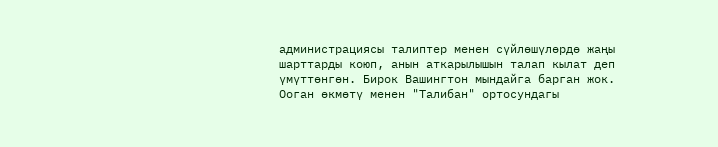администрациясы талиптер менен сүйлөшүлөрдө жаңы шарттарды коюп, анын аткарылышын талап кылат деп үмүттөнгөн. Бирок Вашингтон мындайга барган жок.
Ооган өкмөтү менен "Талибан" ортосундагы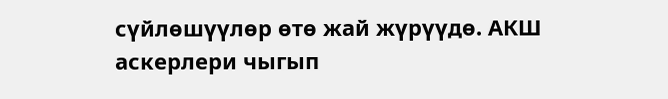сүйлөшүүлөр өтө жай жүрүүдө. АКШ аскерлери чыгып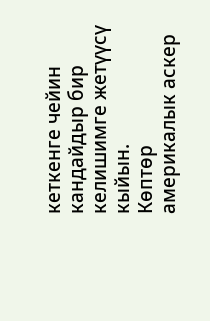кеткенге чейин кандайдыр бир келишимге жетүүсү кыйын.
Көптөр америкалык аскер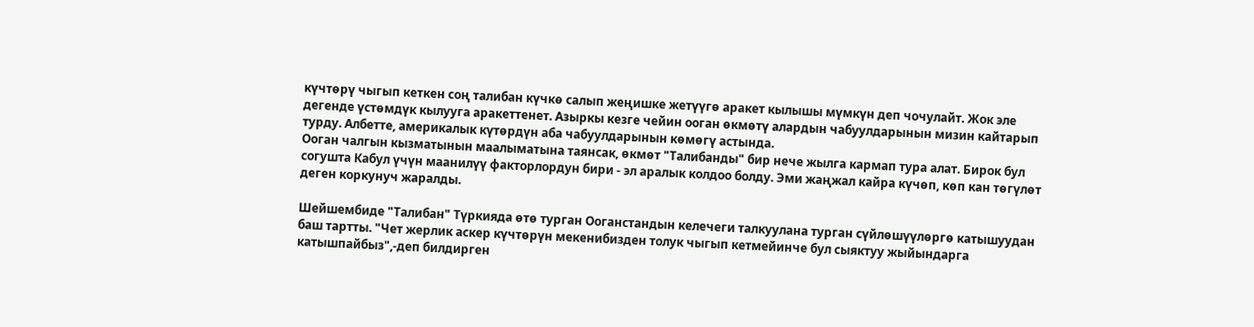күчтөрү чыгып кеткен соң талибан күчкө салып жеңишке жетүүгө аракет кылышы мүмкүн деп чочулайт. Жок эле дегенде үстөмдүк кылууга аракеттенет. Азыркы кезге чейин ооган өкмөтү алардын чабуулдарынын мизин кайтарып турду. Албетте, америкалык күтөрдүн аба чабуулдарынын көмөгү астында.
Ооган чалгын кызматынын маалыматына таянсак, өкмөт "Талибанды" бир нече жылга кармап тура алат. Бирок бул согушта Кабул үчүн маанилүү факторлордун бири - эл аралык колдоо болду. Эми жаңжал кайра күчөп, көп кан төгүлөт деген коркунуч жаралды.

Шейшембиде "Талибан" Түркияда өтө турган Ооганстандын келечеги талкуулана турган сүйлөшүүлөргө катышуудан баш тартты. "Чет жерлик аскер күчтөрүн мекенибизден толук чыгып кетмейинче бул сыяктуу жыйындарга катышпайбыз",-деп билдирген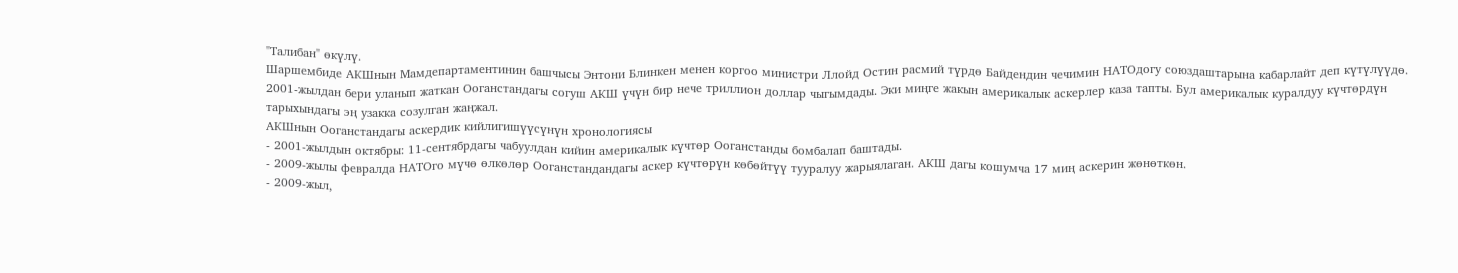"Талибан" өкүлү.
Шаршембиде АКШнын Мамдепартаментинин башчысы Энтони Блинкен менен коргоо министри Ллойд Остин расмий түрдө Байдендин чечимин НАТОдогу союздаштарына кабарлайт деп күтүлүүдө.
2001-жылдан бери уланып жаткан Ооганстандагы согуш АКШ үчүн бир нече триллион доллар чыгымдады. Эки миңге жакын америкалык аскерлер каза тапты. Бул америкалык куралдуу күчтөрдүн тарыхындагы эң узакка созулган жаңжал.
АКШнын Ооганстандагы аскердик кийлигишүүсүнүн хронологиясы
- 2001-жылдын октябры: 11-сентябрдагы чабуулдан кийин америкалык күчтөр Ооганстанды бомбалап баштады.
- 2009-жылы февралда НАТОго мүчө өлкөлөр Ооганстандандагы аскер күчтөрүн көбөйтүү тууралуу жарыялаган. АКШ дагы кошумча 17 миң аскерин жөнөткөн.
- 2009-жыл,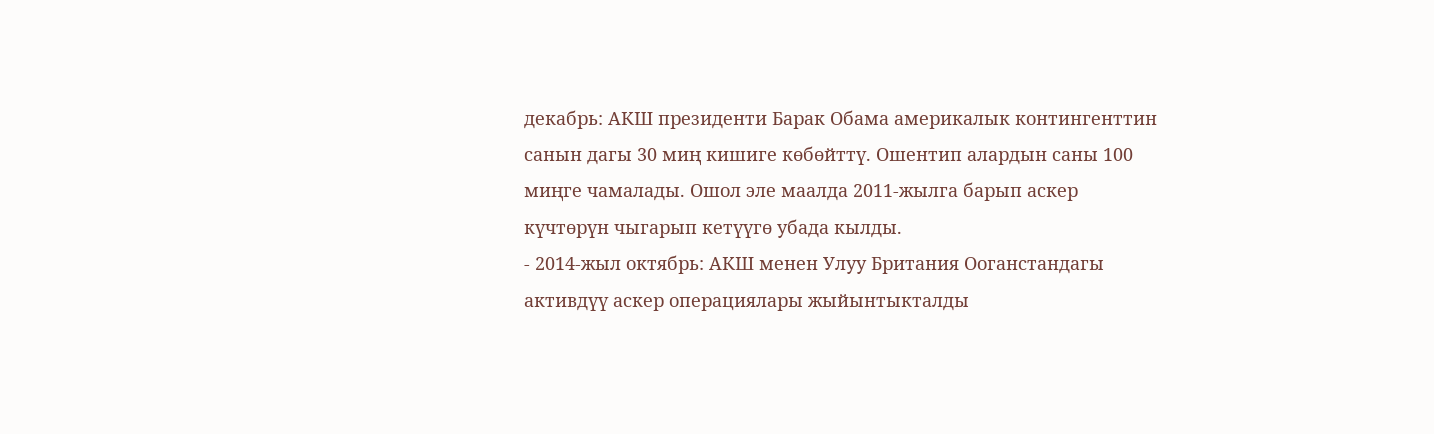декабрь: АКШ президенти Барак Обама америкалык контингенттин санын дагы 30 миң кишиге көбөйттү. Ошентип алардын саны 100 миңге чамалады. Ошол эле маалда 2011-жылга барып аскер күчтөрүн чыгарып кетүүгө убада кылды.
- 2014-жыл октябрь: АКШ менен Улуу Британия Ооганстандагы активдүү аскер операциялары жыйынтыкталды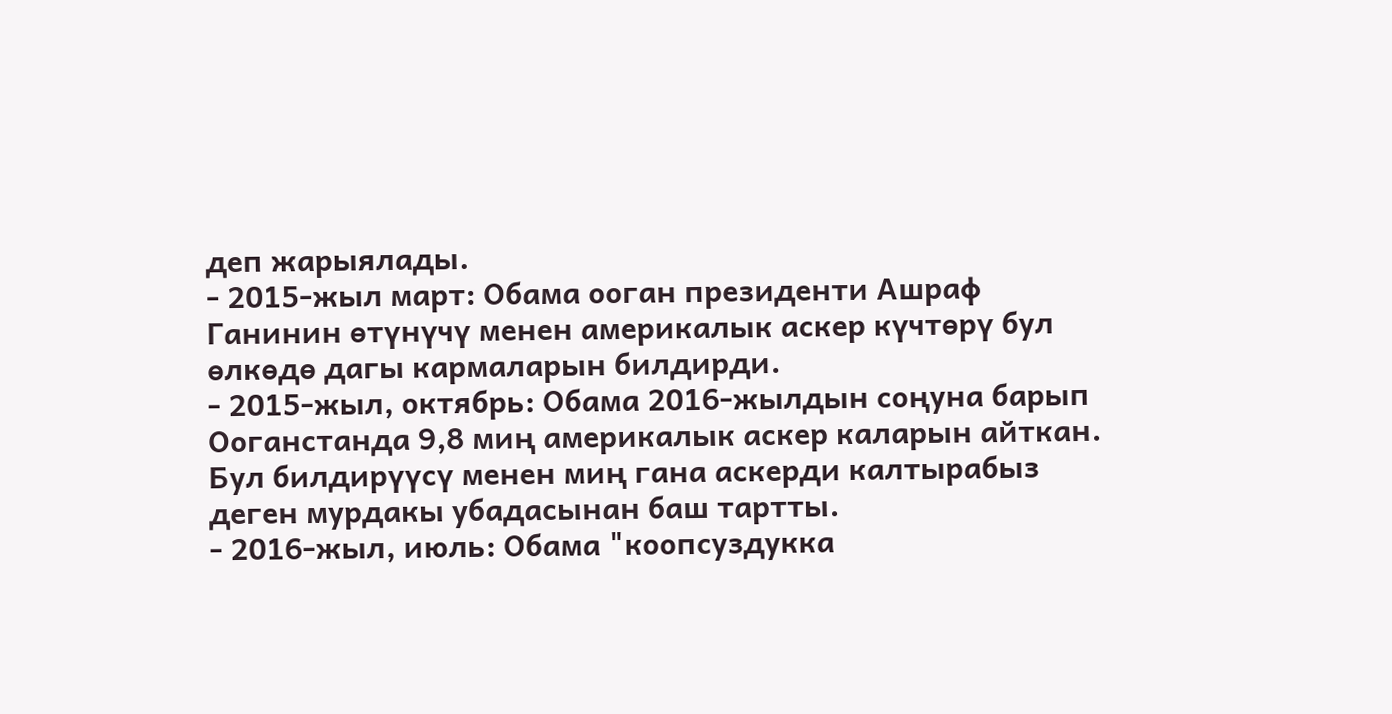деп жарыялады.
- 2015-жыл март: Обама ооган президенти Ашраф Ганинин өтүнүчү менен америкалык аскер күчтөрү бул өлкөдө дагы кармаларын билдирди.
- 2015-жыл, октябрь: Обама 2016-жылдын соңуна барып Ооганстанда 9,8 миң америкалык аскер каларын айткан. Бул билдирүүсү менен миң гана аскерди калтырабыз деген мурдакы убадасынан баш тартты.
- 2016-жыл, июль: Обама "коопсуздукка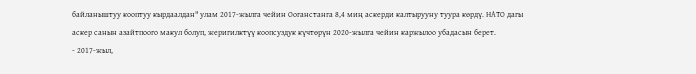байланыштуу кооптуу кырдаалдан" улам 2017-жылга чейин Ооганстанга 8,4 миң аскерди калтырууну туура көрдү. НАТО дагы аскер санын азайтпоого макул болуп, жеригилктүү коопсуздук күчтөрүн 2020-жылга чейин каржылоо убадасын берет.
- 2017-жыл,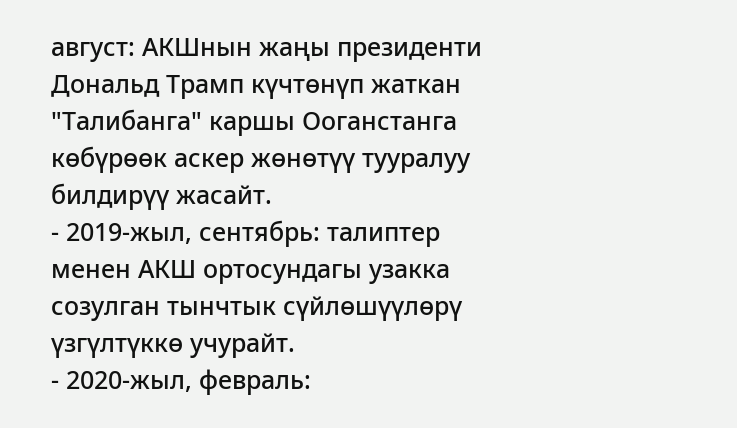август: АКШнын жаңы президенти Дональд Трамп күчтөнүп жаткан "Талибанга" каршы Ооганстанга көбүрөөк аскер жөнөтүү тууралуу билдирүү жасайт.
- 2019-жыл, сентябрь: талиптер менен АКШ ортосундагы узакка созулган тынчтык сүйлөшүүлөрү үзгүлтүккө учурайт.
- 2020-жыл, февраль: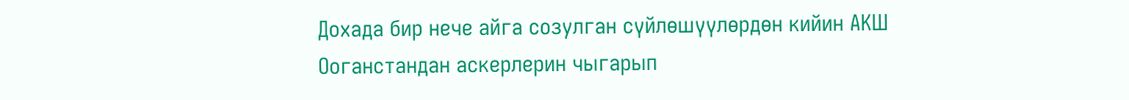Дохада бир нече айга созулган сүйлөшүүлөрдөн кийин АКШ Ооганстандан аскерлерин чыгарып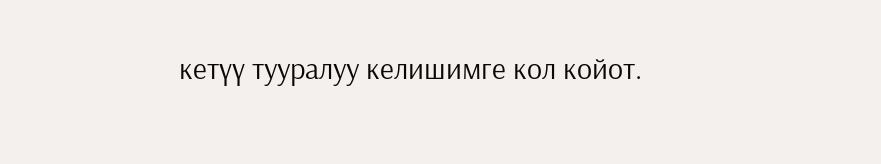кетүү тууралуу келишимге кол койот.